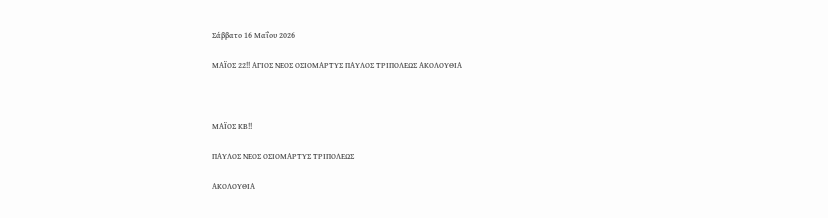Σάββατο 16 Μαΐου 2026

ΜΑΪΟΣ 22!! ΑΓΙΟΣ ΝΕΟΣ ΟΣΙΟΜΑΡΤΥΣ ΠΑΥΛΟΣ ΤΡΙΠΟΛΕΩΣ ΑΚΟΛΟΥΘΙΑ



ΜΑΪΟΣ ΚΒ!!

ΠΑΥΛΟΣ ΝΕΟΣ ΟΣΙΟΜΑΡΤΥΣ ΤΡΙΠΟΛΕΩΣ

ΑΚΟΛΟΥΘΙΑ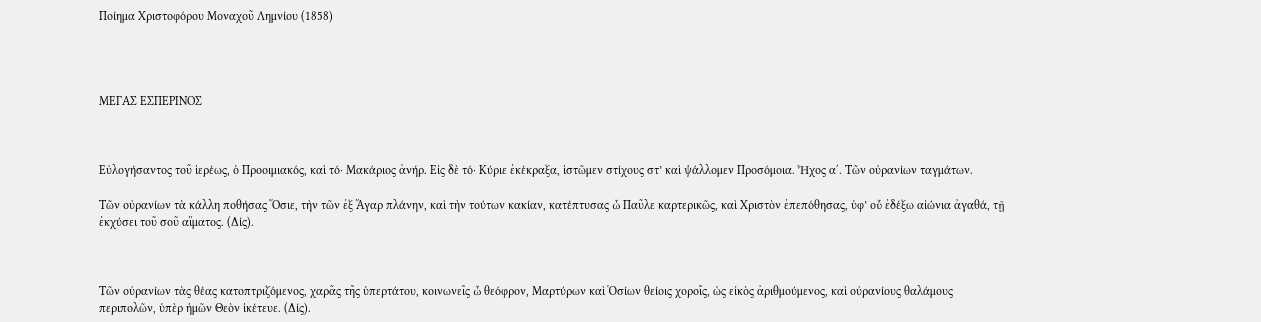Ποίημα Χριστοφόρου Μοναχοῦ Λημνίου (1858)




ΜΕΓΑΣ ΕΣΠΕΡΙΝΟΣ



Εὐλογήσαντος τοῦ ἱερέως, ὁ Προοιμιακός, καὶ τό· Μακάριος ἀνήρ. Εἰς δὲ τό· Κύριε ἐκέκραξα, ἱστῶμεν στίχους στ’ καὶ ψάλλομεν Προσόμοια. Ἦχος α΄. Τῶν οὐρανίων ταγμάτων.

Τῶν οὐρανίων τὰ κάλλη ποθήσας Ὅσιε, τὴν τῶν ἐξ Ἄγαρ πλάνην, καὶ τὴν τούτων κακίαν, κατέπτυσας ὦ Παῦλε καρτερικῶς, καὶ Χριστὸν ἐπεπόθησας, ὑφ’ οὗ ἐδέξω αἰώνια ἀγαθά, τῇ ἐκχύσει τοῦ σοῦ αἵματος. (Δίς).



Τῶν οὐρανίων τὰς θέας κατοπτριζόμενος, χαρᾶς τῆς ὑπερτάτου, κοινωνεῖς ὦ θεόφρον, Μαρτύρων καὶ Ὁσίων θείοις χοροῖς, ὡς εἰκὸς ἀριθμούμενος, καὶ οὐρανίους θαλάμους περιπολῶν, ὑπὲρ ἡμῶν Θεὸν ἱκέτευε. (Δίς).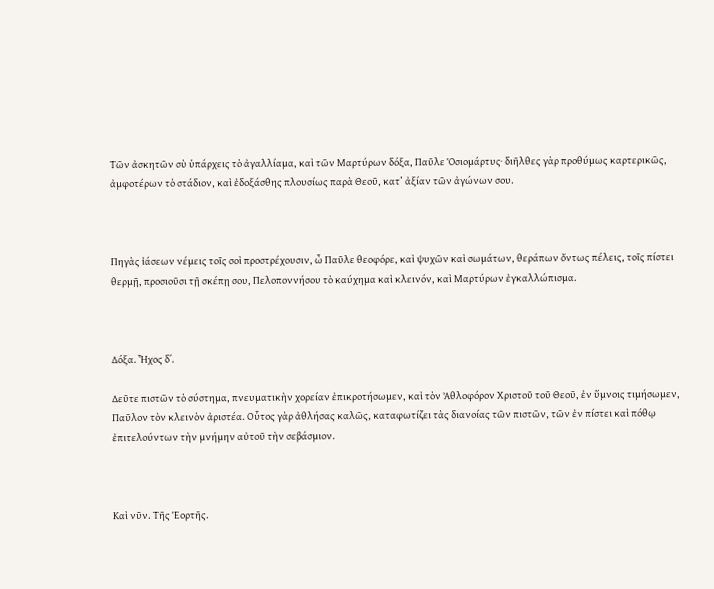Τῶν ἀσκητῶν σὺ ὑπάρχεις τὸ ἀγαλλίαμα, καὶ τῶν Μαρτύρων δόξα, Παῦλε Ὁσιομάρτυς· διῆλθες γὰρ προθύμως καρτερικῶς, ἀμφοτέρων τὸ στάδιον, καὶ ἐδοξάσθης πλουσίως παρὰ Θεοῦ, κατ’ ἀξίαν τῶν ἀγώνων σου.



Πηγὰς ἰάσεων νέμεις τοῖς σοὶ προστρέχουσιν, ὦ Παῦλε θεοφόρε, καὶ ψυχῶν καὶ σωμάτων, θεράπων ὄντως πέλεις, τοῖς πίστει θερμῇ, προσιοῦσι τῇ σκέπῃ σου, Πελοποννήσου τὸ καύχημα καὶ κλεινόν, καὶ Μαρτύρων ἐγκαλλώπισμα.



Δόξα. Ἦχος δ΄.

Δεῦτε πιστῶν τὸ σύστημα, πνευματικὴν χορείαν ἐπικροτήσωμεν, καὶ τὸν Ἀθλοφόρον Χριστοῦ τοῦ Θεοῦ, ἐν ὕμνοις τιμήσωμεν, Παῦλον τὸν κλεινὸν ἀριστέα. Οὗτος γὰρ ἀθλήσας καλῶς, καταφωτίζει τὰς διανοίας τῶν πιστῶν, τῶν ἐν πίστει καὶ πόθῳ ἐπιτελούντων τὴν μνήμην αὐτοῦ τὴν σεβάσμιον.



Καὶ νῦν. Τῆς Ἑορτῆς.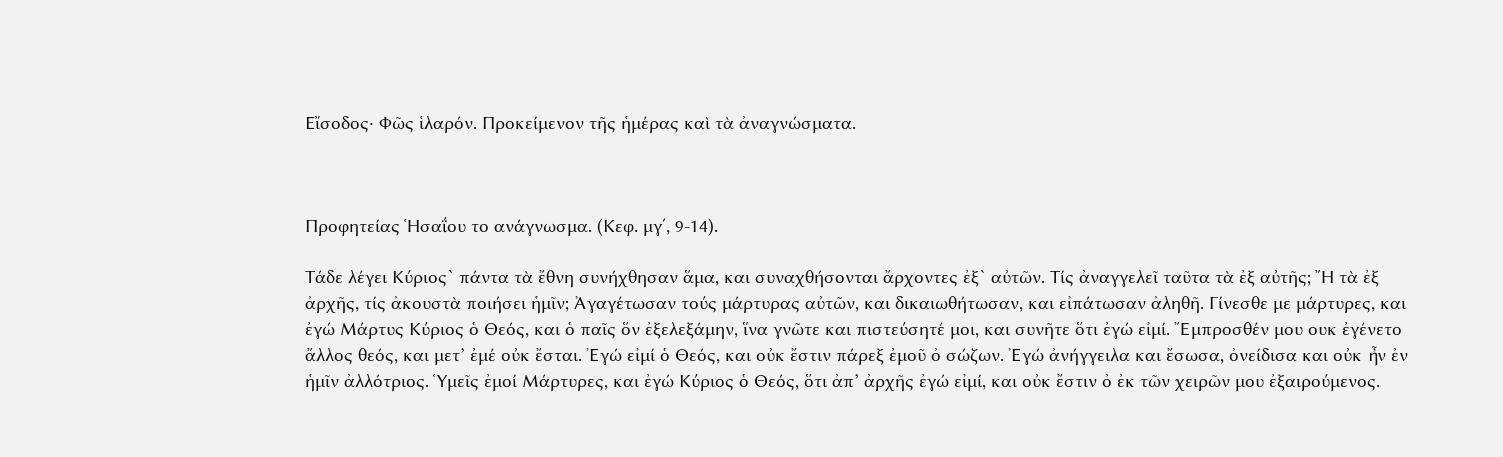Εἴσοδος· Φῶς ἱλαρόν. Προκείμενον τῆς ἡμέρας καὶ τὰ ἀναγνώσματα.



Προφητείας Ἡσαΐου το ανάγνωσμα. (Κεφ. μγ΄, 9-14).

Τάδε λέγει Κύριος` πάντα τὰ ἔθνη συνήχθησαν ἅμα, και συναχθήσονται ἄρχοντες ἐξ` αὐτῶν. Τίς ἀναγγελεῖ ταῦτα τὰ ἐξ αὐτῆς; Ἤ τὰ ἐξ ἀρχῆς, τίς ἀκουστὰ ποιήσει ἡμῖν; Ἀγαγέτωσαν τούς μάρτυρας αὐτῶν, και δικαιωθήτωσαν, και εἰπάτωσαν ἀληθῆ. Γίνεσθε με μάρτυρες, και ἐγώ Μάρτυς Κύριος ὁ Θεός, και ὁ παῖς ὅν ἐξελεξάμην, ἵνα γνῶτε και πιστεύσητέ μοι, και συνῆτε ὅτι ἐγώ εἰμί. Ἔμπροσθέν μου ουκ ἐγένετο ἄλλος θεός, και μετ’ ἐμέ οὐκ ἔσται. Ἐγώ εἰμί ὁ Θεός, και οὐκ ἔστιν πάρεξ ἐμοῦ ὀ σώζων. Ἐγώ ἀνήγγειλα και ἔσωσα, ὀνείδισα και οὐκ ἦν ἐν ἡμῖν ἀλλότριος. Ὑμεῖς ἐμοί Μάρτυρες, και ἐγώ Κύριος ὁ Θεός, ὅτι ἀπ’ ἀρχῆς ἐγώ εἰμί, και οὐκ ἔστιν ὀ ἐκ τῶν χειρῶν μου ἐξαιρούμενος.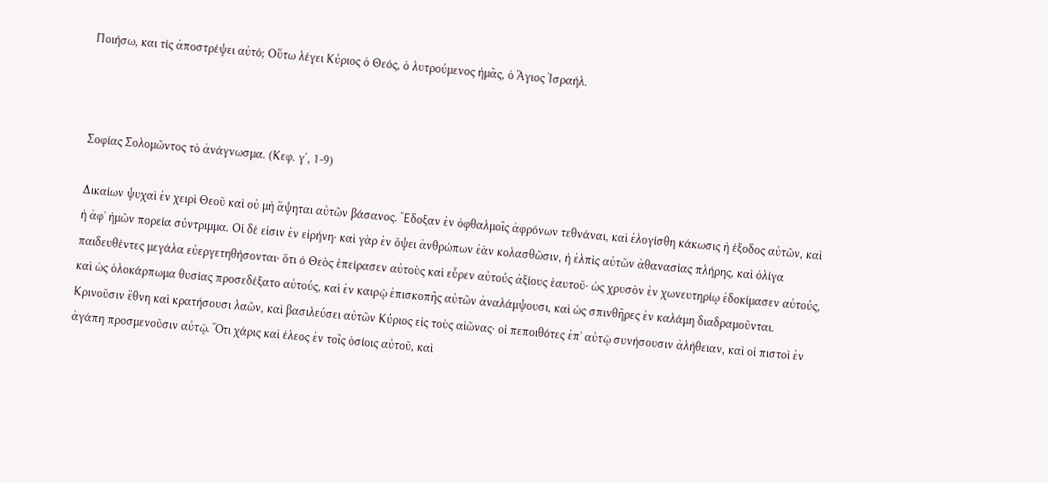Ποιήσω, και τίς ἀποστρέψει αὐτό; Οὕτω λέγει Κύριος ὁ Θεός, ὁ λυτρούμενος ἡμᾶς, ὁ Ἅγιος Ἰσραήλ.



Σοφίας Σολομῶντος τὸ ἀνάγνωσμα. (Κεφ. γ΄, 1-9)

Δικαίων ψυχαὶ ἐν χειρὶ Θεοῦ καὶ οὐ μὴ ἅψηται αὐτῶν βάσανος. Ἔδοξαν ἐν ὀφθαλμοῖς ἀφρόνων τεθνάναι, καὶ ἐλογίσθη κάκωσις ἡ έξοδος αὐτῶν, καὶ ἡ ἀφ᾿ ἡμῶν πορεία σύντριμμα. Οἱ δέ εἰσιν ἐν εἰρήνη· καὶ γὰρ ἐν ὄψει ἀνθρώπων ἐὰν κολασθῶσιν, ἡ ἐλπὶς αὐτῶν ἀθανασίας πλήρης, καὶ ὀλίγα παιδευθέντες μεγάλα εὐεργετηθήσονται· ὅτι ό Θεὸς ἑπείρασεν αὐτοὺς καὶ εὗρεν αὐτούς ἀξίους ἑαυτοῦ· ὡς χρυσὸν ἐν χωνευτηρίῳ ἐδοκίμασεν αὐτούς, καὶ ὡς ὁλοκάρπωμα θυσίας προσεδέξατο αὐτούς, καὶ ἐν καιρῷ ἐπισκοπῆς αὐτῶν ἀναλάμψουσι, καὶ ὡς σπινθῆρες ἐν καλάμη διαδραμοῦνται. Κρινοῦσιν ἔθνη καὶ κρατήσουσι λαῶν, καὶ βασιλεύσει αὐτῶν Κύριος εἰς τοὺς αἰῶνας· οἱ πεποιθότες ἐπ᾿ αὐτῷ συνήσουσιν ἀλήθειαν, καὶ οἱ πιστοὶ ἐν ἀγάπη προσμενοῦσιν αὐτῷ. Ὅτι χάρις καὶ έλεος ἐν τοῖς ὁσίοις αὐτοῦ, καὶ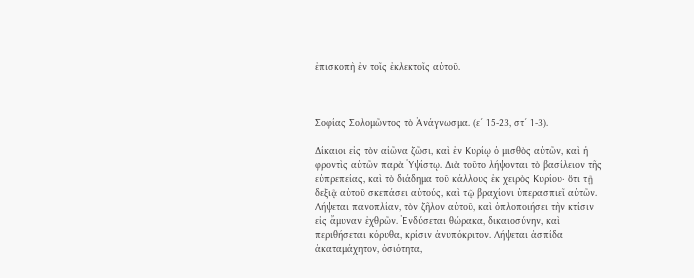ἐπισκοπὴ ἐν τοῖς ἐκλεκτοῖς αὐτοῦ.



Σοφίας Σολομῶντος τὸ Ἀνάγνωσμα. (ε´ 15-23, στ´ 1-3).

Δίκαιοι εἰς τὸν αἰῶνα ζῶσι, καὶ ἐν Κυρίῳ ὁ μισθὸς αὐτῶν, καὶ ἡ φροντὶς αὐτῶν παρὰ Ὑψίστῳ. Διὰ τοῦτο λήψονται τὸ βασίλειον τῆς εὐπρεπείας, καὶ τὸ διάδημα τοῦ κάλλους ἐκ χειρὸς Κυρίου· ὅτι τῇ δεξιᾷ αὐτοῦ σκεπάσει αὐτούς, καὶ τῷ βραχίονι ὑπερασπιεῖ αὐτῶν. Λήψεται πανοπλίαν, τὸν ζῆλον αὐτοῦ, καὶ ὁπλοποιήσει τὴν κτίσιν εἰς ἄμυναν ἐχθρῶν. Ἐνδύσεται θώρακα, δικαιοσύνην, καὶ περιθήσεται κόρυθα, κρίσιν ἀνυπόκριτον. Λήψεται ἀσπίδα ἀκαταμάχητον, ὁσιότητα,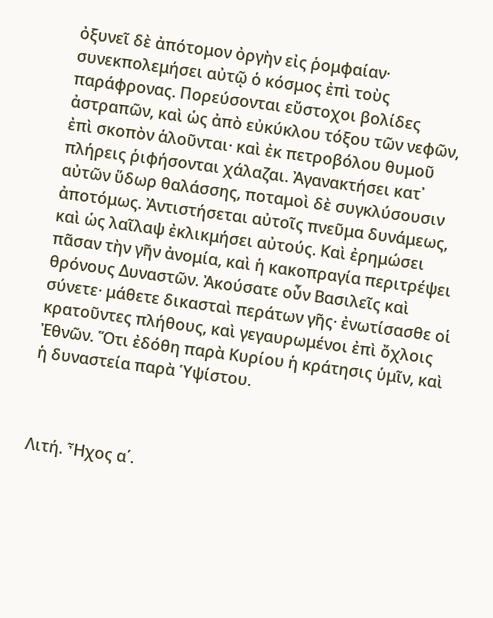ὀξυνεῖ δὲ ἀπότομον ὀργὴν εἰς ῥομφαίαν· συνεκπολεμήσει αὐτῷ ὁ κόσμος ἐπὶ τοὺς παράφρονας. Πορεύσονται εὔστοχοι βολίδες ἀστραπῶν, καὶ ὡς ἀπὸ εὐκύκλου τόξου τῶν νεφῶν, ἐπὶ σκοπὸν ἁλοῦνται· καὶ ἐκ πετροβόλου θυμοῦ πλήρεις ῥιφήσονται χάλαζαι. Ἀγανακτήσει κατ᾿ αὐτῶν ὕδωρ θαλάσσης, ποταμοὶ δὲ συγκλύσουσιν ἀποτόμως. Ἀντιστήσεται αὐτοῖς πνεῦμα δυνάμεως, καὶ ὡς λαῖλαψ ἐκλικμήσει αὐτούς. Καὶ ἐρημώσει πᾶσαν τὴν γῆν ἀνομία, καὶ ἡ κακοπραγία περιτρέψει θρόνους Δυναστῶν. Ἀκούσατε οὖν Βασιλεῖς καὶ σύνετε· μάθετε δικασταὶ περάτων γῆς· ἐνωτίσασθε οἱ κρατοῦντες πλήθους, καὶ γεγαυρωμένοι ἐπὶ ὄχλοις Ἐθνῶν. Ὅτι ἐδόθη παρὰ Κυρίου ἡ κράτησις ὑμῖν, καὶ ἡ δυναστεία παρὰ Ὑψίστου.



Λιτή. Ἦχος α΄.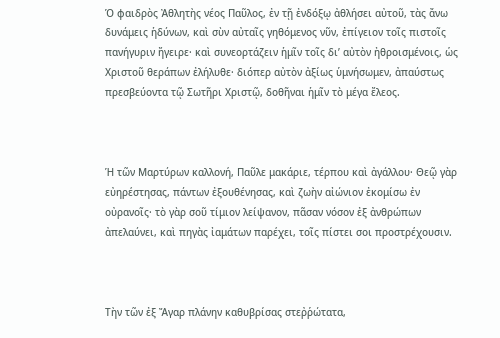Ὁ φαιδρὸς Ἀθλητὴς νέος Παῦλος, ἐν τῇ ἐνδόξῳ ἀθλήσει αὐτοῦ, τὰς ἄνω δυνάμεις ἡδύνων, καὶ σὺν αὐταῖς γηθόμενος νῦν, ἐπίγειον τοῖς πιστοῖς πανήγυριν ἤγειρε· καὶ συνεορτάζειν ἡμῖν τοῖς δι’ αὐτὸν ἠθροισμένοις, ὡς Χριστοῦ θεράπων ἐλήλυθε· διόπερ αὐτὸν ἀξίως ὑμνήσωμεν, ἀπαύστως πρεσβεύοντα τῷ Σωτῆρι Χριστῷ, δοθῆναι ἡμῖν τὸ μέγα ἔλεος.



Ἡ τῶν Μαρτύρων καλλονή, Παῦλε μακάριε, τέρπου καὶ ἀγάλλου· Θεῷ γὰρ εὐηρέστησας, πάντων ἐξουθένησας, καὶ ζωὴν αἰώνιον ἐκομίσω ἐν οὐρανοῖς· τὸ γὰρ σοῦ τίμιον λείψανον, πᾶσαν νόσον ἐξ ἀνθρώπων ἀπελαύνει, καὶ πηγὰς ἰαμάτων παρέχει, τοῖς πίστει σοι προστρέχουσιν.



Τὴν τῶν ἐξ Ἄγαρ πλάνην καθυβρίσας στεῤῥώτατα,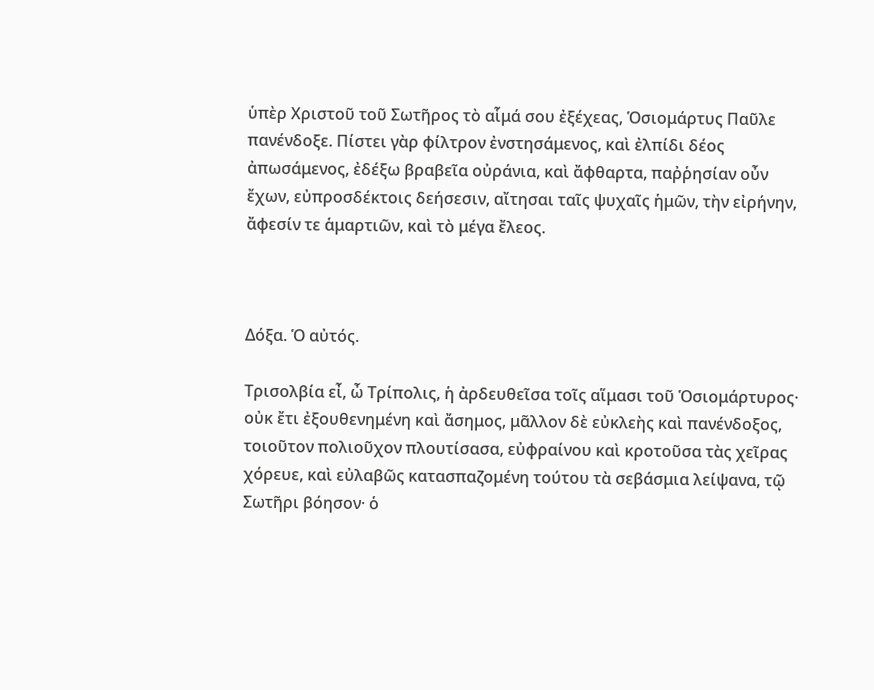ὑπὲρ Χριστοῦ τοῦ Σωτῆρος τὸ αἷμά σου ἐξέχεας, Ὁσιομάρτυς Παῦλε πανένδοξε. Πίστει γὰρ φίλτρον ἐνστησάμενος, καὶ ἐλπίδι δέος ἀπωσάμενος, ἐδέξω βραβεῖα οὐράνια, καὶ ἄφθαρτα, παῤῥησίαν οὖν ἔχων, εὐπροσδέκτοις δεήσεσιν, αἴτησαι ταῖς ψυχαῖς ἡμῶν, τὴν εἰρήνην, ἄφεσίν τε ἁμαρτιῶν, καὶ τὸ μέγα ἔλεος.



Δόξα. Ὁ αὐτός.

Τρισολβία εἶ, ὦ Τρίπολις, ἡ ἀρδευθεῖσα τοῖς αἵμασι τοῦ Ὁσιομάρτυρος· οὐκ ἔτι ἐξουθενημένη καὶ ἄσημος, μᾶλλον δὲ εὐκλεὴς καὶ πανένδοξος, τοιοῦτον πολιοῦχον πλουτίσασα, εὐφραίνου καὶ κροτοῦσα τὰς χεῖρας χόρευε, καὶ εὐλαβῶς κατασπαζομένη τούτου τὰ σεβάσμια λείψανα, τῷ Σωτῆρι βόησον· ὁ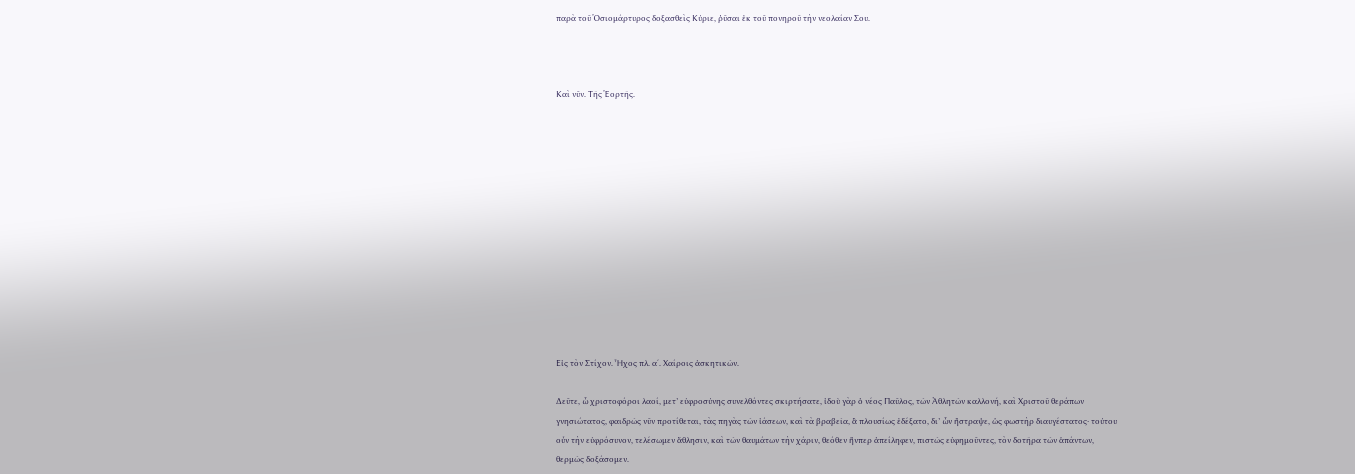παρὰ τοῦ Ὁσιομάρτυρος δοξασθεὶς Κύριε, ῥῦσαι ἐκ τοῦ πονηροῦ τὴν νεολαίαν Σου.



Καὶ νῦν. Τῆς Ἑορτῆς.













Εἰς τὸν Στίχον. Ἦχος πλ. α΄. Χαίροις ἀσκητικῶν.

Δεῦτε, ὦ χριστοφόροι λαοί, μετ’ εὐφροσύνης συνελθόντες σκιρτήσατε, ἰδοὺ γὰρ ὁ νέος Παῦλος, τῶν Ἀθλητῶν καλλονή, καὶ Χριστοῦ θεράπων γνησιώτατος, φαιδρῶς νῦν προτίθεται, τὰς πηγὰς τῶν ἰάσεων, καὶ τὰ βραβεῖα, ἃ πλουσίως ἐδέξατο, δι’ ὧν ἤστραψε, ὡς φωστὴρ διαυγέστατος· τούτου οὖν τὴν εὐφρόσυνον, τελέσωμεν ἄθλησιν, καὶ τῶν θαυμάτων τὴν χάριν, θεόθεν ἥνπερ ἀπείληφεν, πιστῶς εὐφημοῦντες, τὸν δοτῆρα τῶν ἁπάντων, θερμῶς δοξάσομεν.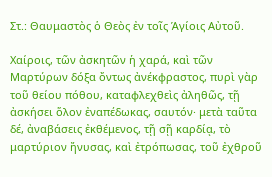Στ.: Θαυμαστὸς ὁ Θεὸς ἐν τοῖς Ἁγίοις Αὐτοῦ.

Χαίροις, τῶν ἀσκητῶν ἡ χαρά, καὶ τῶν Μαρτύρων δόξα ὄντως ἀνέκφραστος, πυρὶ γὰρ τοῦ θείου πόθου, καταφλεχθεὶς ἀληθῶς, τῇ ἀσκήσει ὅλον ἐναπέδωκας, σαυτόν· μετὰ ταῦτα δέ, ἀναβάσεις ἐκθέμενος, τῇ σῇ καρδίᾳ, τὸ μαρτύριον ἤνυσας, καὶ ἐτρόπωσας, τοῦ ἐχθροῦ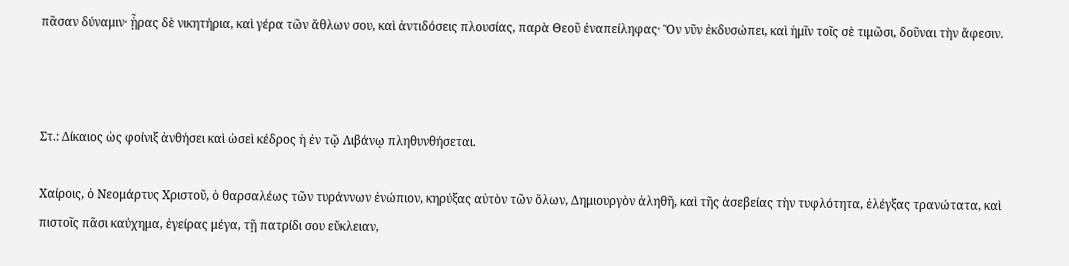πᾶσαν δύναμιν· ᾗρας δὲ νικητήρια, καὶ γέρα τῶν ἄθλων σου, καὶ ἀντιδόσεις πλουσίας, παρὰ Θεοῦ ἐναπείληφας· Ὃν νῦν ἐκδυσώπει, καὶ ἡμῖν τοῖς σὲ τιμῶσι, δοῦναι τὴν ἄφεσιν.



Στ.: Δίκαιος ὡς φοίνιξ ἀνθήσει καὶ ὡσεὶ κέδρος ἡ ἐν τῷ Λιβάνῳ πληθυνθήσεται.

Χαίροις, ὁ Νεομάρτυς Χριστοῦ, ὁ θαρσαλέως τῶν τυράννων ἐνώπιον, κηρύξας αὐτὸν τῶν ὅλων, Δημιουργὸν ἀληθῆ, καὶ τῆς ἀσεβείας τὴν τυφλότητα, ἐλέγξας τρανώτατα, καὶ πιστοῖς πᾶσι καύχημα, ἐγείρας μέγα, τῇ πατρίδι σου εὔκλειαν,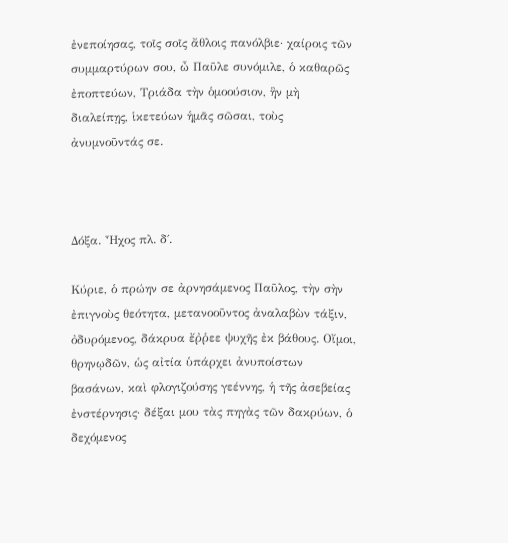ἐνεποίησας, τοῖς σοῖς ἄθλοις πανόλβιε· χαίροις τῶν συμμαρτύρων σου, ὦ Παῦλε συνόμιλε, ὁ καθαρῶς ἐποπτεύων, Τριάδα τὴν ὁμοούσιον, ἣν μὴ διαλείπῃς, ἱκετεύων ἡμᾶς σῶσαι, τοὺς ἀνυμνοῦντάς σε.



Δόξα. Ἦχος πλ. δ΄.

Κύριε, ὁ πρώην σε ἀρνησάμενος Παῦλος, τὴν σὴν ἐπιγνοὺς θεότητα, μετανοοῦντος ἀναλαβὼν τάξιν, ὀδυρόμενος, δάκρυα ἔῤῥεε ψυχῆς ἐκ βάθους. Οἴμοι, θρηνῳδῶν, ὡς αἰτία ὑπάρχει ἀνυποίστων βασάνων, καὶ φλογιζούσης γεέννης, ἡ τῆς ἀσεβείας ἐνστέρνησις· δέξαι μου τὰς πηγὰς τῶν δακρύων, ὁ δεχόμενος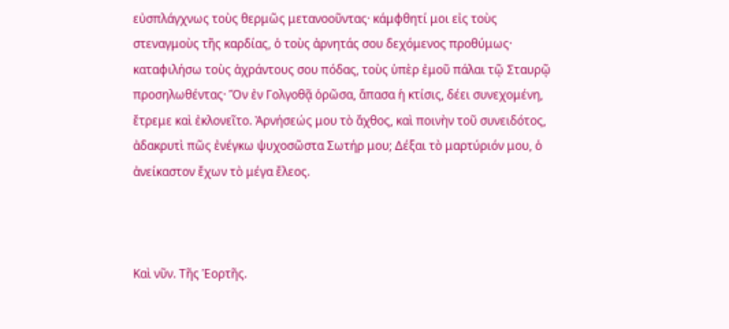εὐσπλάγχνως τοὺς θερμῶς μετανοοῦντας· κάμφθητί μοι εἰς τοὺς στεναγμοὺς τῆς καρδίας, ὁ τοὺς ἀρνητάς σου δεχόμενος προθύμως· καταφιλήσω τοὺς ἀχράντους σου πόδας, τοὺς ὑπὲρ ἐμοῦ πάλαι τῷ Σταυρῷ προσηλωθέντας· Ὅν ἐν Γολγοθᾷ ὁρῶσα, ἅπασα ἡ κτίσις, δέει συνεχομένη, ἔτρεμε καὶ ἐκλονεῖτο. Ἀρνήσεώς μου τὸ ἄχθος, καὶ ποινὴν τοῦ συνειδότος, ἀδακρυτὶ πῶς ἐνέγκω ψυχοσῶστα Σωτήρ μου; Δέξαι τὸ μαρτύριόν μου, ὁ ἀνείκαστον ἔχων τὸ μέγα ἔλεος.



Καὶ νῦν. Τῆς Ἑορτῆς.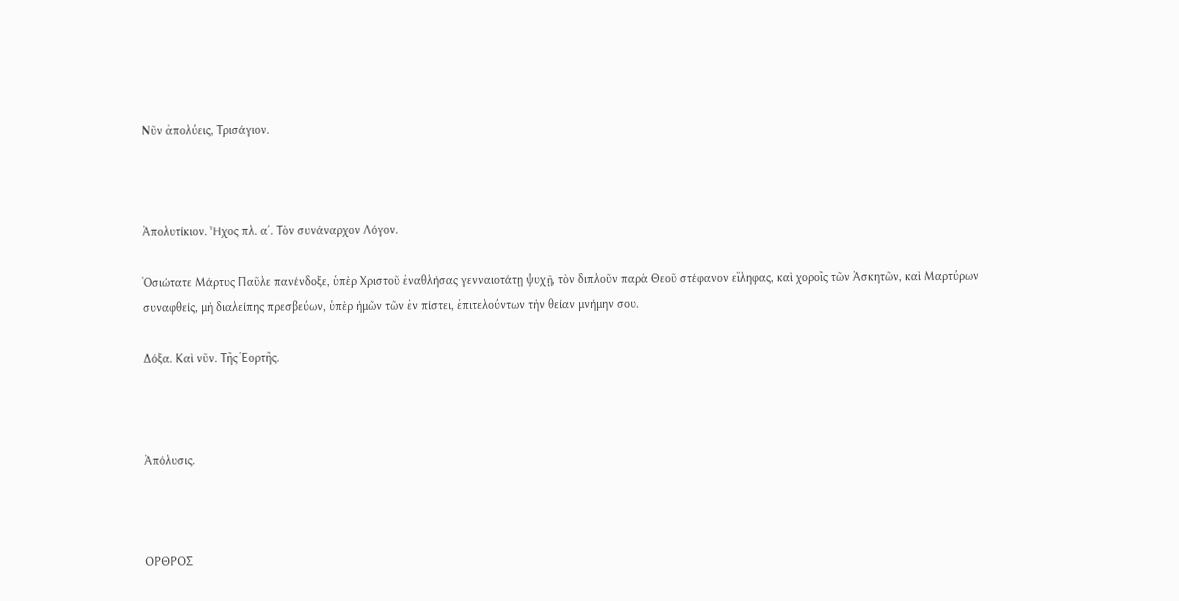Νῦν ἀπολύεις, Τρισάγιον.



Ἀπολυτίκιον. Ἦχος πλ. α΄. Τὸν συνάναρχον Λόγον.

Ὁσιώτατε Μάρτυς Παῦλε πανένδοξε, ὑπὲρ Χριστοῦ ἐναθλήσας γενναιοτάτῃ ψυχῇ, τὸν διπλοῦν παρὰ Θεοῦ στέφανον εἴληφας, καὶ χοροῖς τῶν Ἀσκητῶν, καὶ Μαρτύρων συναφθείς, μὴ διαλείπης πρεσβεύων, ὑπὲρ ἡμῶν τῶν ἐν πίστει, ἐπιτελούντων τὴν θείαν μνήμην σου.

Δόξα. Καὶ νῦν. Τῆς Ἑορτῆς.



Ἀπόλυσις.



ΟΡΘΡΟΣ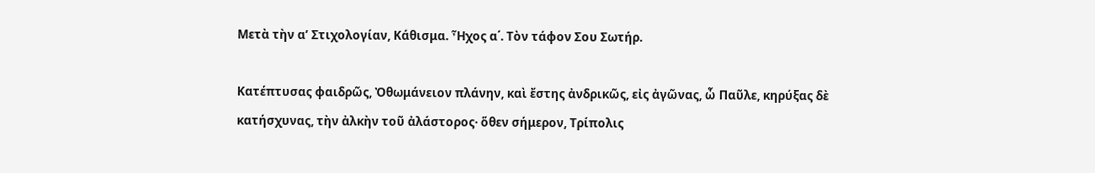Μετὰ τὴν α’ Στιχολογίαν, Κάθισμα. Ἦχος α΄. Τὸν τάφον Σου Σωτήρ.

Κατέπτυσας φαιδρῶς, Ὀθωμάνειον πλάνην, καὶ ἔστης ἀνδρικῶς, εἰς ἀγῶνας, ὦ Παῦλε, κηρύξας δὲ κατήσχυνας, τὴν ἀλκὴν τοῦ ἀλάστορος· ὅθεν σήμερον, Τρίπολις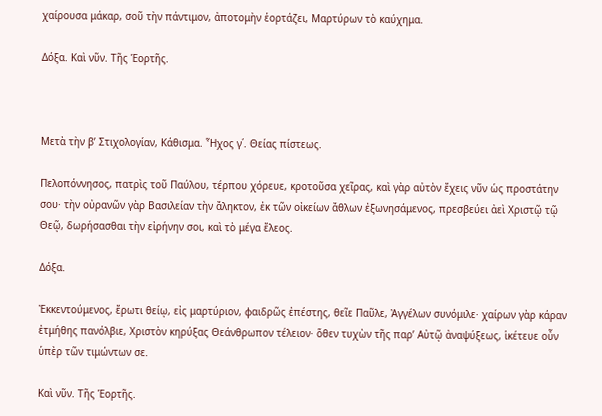χαίρουσα μάκαρ, σοῦ τὴν πάντιμον, ἀποτομὴν ἑορτάζει, Μαρτύρων τὸ καύχημα.

Δόξα. Καὶ νῦν. Τῆς Ἑορτῆς.



Μετὰ τὴν β’ Στιχολογίαν, Κάθισμα. Ἦχος γ΄. Θείας πίστεως.

Πελοπόννησος, πατρὶς τοῦ Παύλου, τέρπου χόρευε, κροτοῦσα χεῖρας, καὶ γὰρ αὐτὸν ἔχεις νῦν ὡς προστάτην σου· τὴν οὐρανῶν γὰρ Βασιλείαν τὴν ἄληκτον, ἐκ τῶν οἰκείων ἄθλων ἐξωνησάμενος, πρεσβεύει ἀεὶ Χριστῷ τῷ Θεῷ, δωρήσασθαι τὴν εἰρήνην σοι, καὶ τὸ μέγα ἔλεος.

Δόξα.

Ἐκκεντούμενος, ἔρωτι θείῳ, εἰς μαρτύριον, φαιδρῶς ἐπέστης, θεῖε Παῦλε, Ἀγγέλων συνόμιλε· χαίρων γὰρ κάραν ἐτμήθης πανόλβιε, Χριστὸν κηρύξας Θεάνθρωπον τέλειον· ὅθεν τυχὼν τῆς παρ’ Αὐτῷ ἀναψύξεως, ἱκέτευε οὖν ὑπὲρ τῶν τιμώντων σε.

Καὶ νῦν. Τῆς Ἑορτῆς.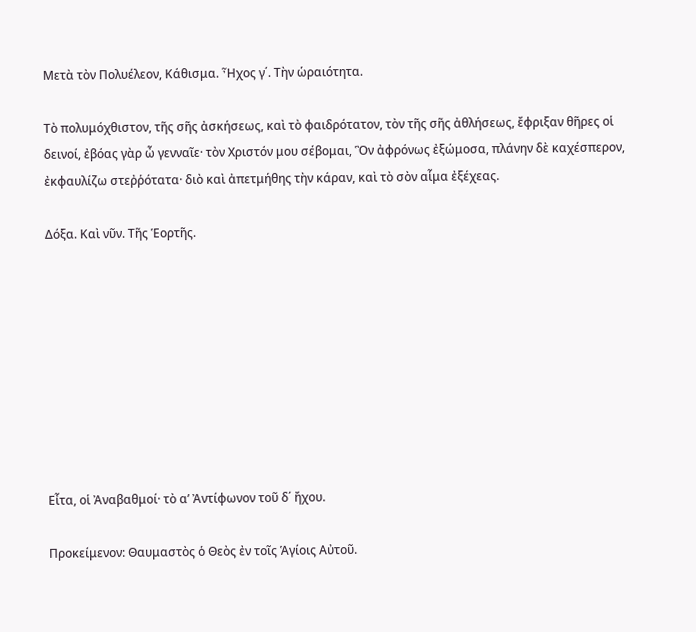Μετὰ τὸν Πολυέλεον, Κάθισμα. Ἦχος γ΄. Τὴν ὡραιότητα.

Τὸ πολυμόχθιστον, τῆς σῆς ἀσκήσεως, καὶ τὸ φαιδρότατον, τὸν τῆς σῆς ἀθλήσεως, ἔφριξαν θῆρες οἱ δεινοί, ἐβόας γὰρ ὦ γενναῖε· τὸν Χριστόν μου σέβομαι, Ὃν ἀφρόνως ἐξώμοσα, πλάνην δὲ καχέσπερον, ἐκφαυλίζω στεῤῥότατα· διὸ καὶ ἀπετμήθης τὴν κάραν, καὶ τὸ σὸν αἷμα ἐξέχεας.

Δόξα. Καὶ νῦν. Τῆς Ἑορτῆς.









Εἶτα, οἱ Ἀναβαθμοί· τὸ α’ Ἀντίφωνον τοῦ δ΄ ἤχου.

Προκείμενον: Θαυμαστὸς ὁ Θεὸς ἐν τοῖς Ἁγίοις Αὐτοῦ.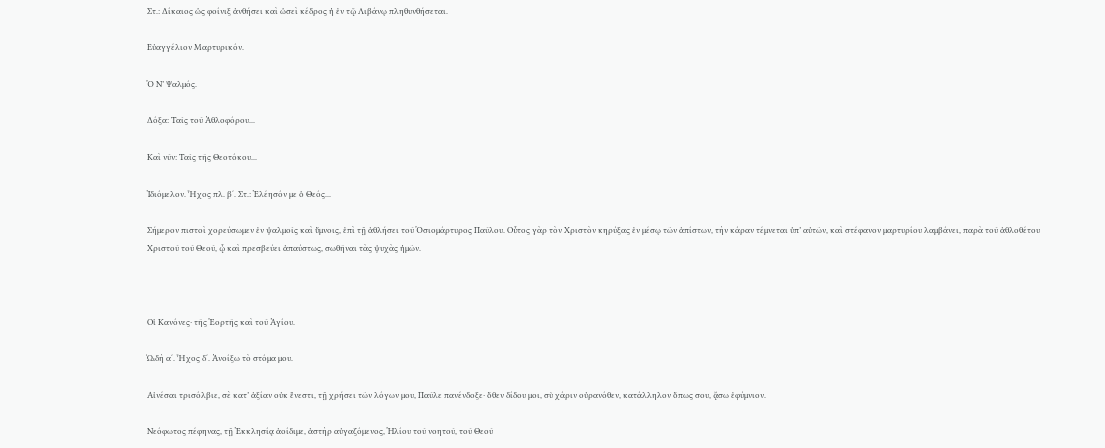Στ.: Δίκαιος ὡς φοίνιξ ἀνθήσει καὶ ὡσεὶ κέδρος ἡ ἐν τῷ Λιβάνῳ πληθυνθήσεται.

Εὐαγγέλιον Μαρτυρικόν.

Ὁ Ν’ Ψαλμός.

Δόξα: Ταῖς τοῦ Ἀθλοφόρου...

Καὶ νῦν: Ταῖς τῆς Θεοτόκου...

Ἰδιόμελον. Ἦχος πλ. β΄. Στ.: Ἐλέησόν με ὁ Θεός...

Σήμερον πιστοὶ χορεύσωμεν ἐν ψαλμοῖς καὶ ὕμνοις, ἐπὶ τῇ ἀθλήσει τοῦ Ὁσιομάρτυρος Παῦλου. Οὗτος γὰρ τὸν Χριστὸν κηρύξας ἐν μέσῳ τῶν ἀπίστων, τὴν κάραν τέμνεται ὑπ’ αὐτῶν, καὶ στέφανον μαρτυρίου λαμβάνει, παρὰ τοῦ ἀθλοθέτου Χριστοῦ τοῦ Θεοῦ, ᾧ καὶ πρεσβεύει ἀπαύστως, σωθῆναι τὰς ψυχὰς ἡμῶν.



Οἱ Κανόνες· τῆς Ἑορτῆς καὶ τοῦ Ἁγίου.

ᾨδὴ α΄. Ἦχος δ΄. Ἀνοίξω τὸ στόμα μου.

Αἰνέσαι τρισόλβιε, σὲ κατ’ ἀξίαν οὐκ ἔνεστι, τῇ χρήσει τῶν λόγων μου, Παῦλε πανένδοξε· ὅθεν δίδου μοι, σὺ χάριν οὐρανόθεν, κατάλληλον ὅπως σου, ᾄσω ἐφύμνιον.

Νεόφωτος πέφηνας, τῇ Ἐκκλησίᾳ ἀοίδιμε, ἀστὴρ αὐγαζόμενος, Ἡλίου τοῦ νοητοῦ, τοῦ Θεοῦ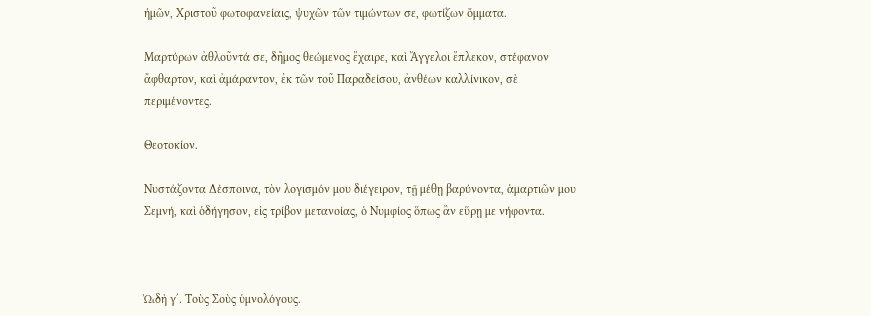ἡμῶν, Χριστοῦ φωτοφανείαις, ψυχῶν τῶν τιμώντων σε, φωτίζων ὄμματα.

Μαρτύρων ἀθλοῦντά σε, δῆμος θεώμενος ἔχαιρε, καὶ Ἄγγελοι ἔπλεκον, στέφανον ἄφθαρτον, καὶ ἀμάραντον, ἐκ τῶν τοῦ Παραδείσου, ἀνθέων καλλίνικον, σὲ περιμένοντες.

Θεοτοκίον.

Νυστάζοντα Δέσποινα, τὸν λογισμόν μου διέγειρον, τῇ μέθῃ βαρύνοντα, ἁμαρτιῶν μου Σεμνή, καὶ ὁδήγησον, εἰς τρίβον μετανοίας, ὁ Νυμφίος ὅπως ἂν εὕρῃ με νήφοντα.



ᾨδὴ γ΄. Τοὺς Σοὺς ὑμνολόγους.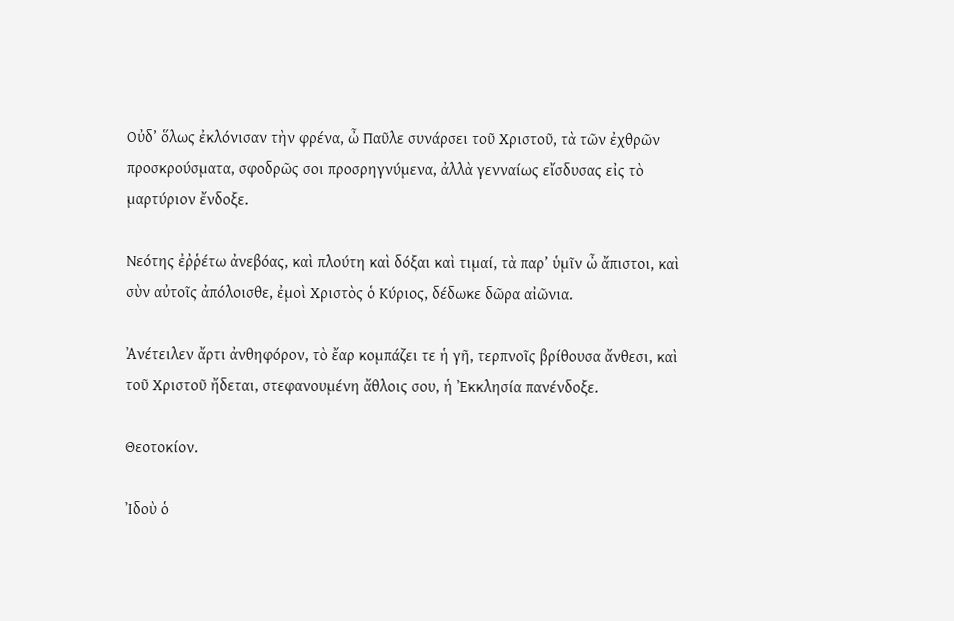Οὐδ’ ὅλως ἐκλόνισαν τὴν φρένα, ὦ Παῦλε συνάρσει τοῦ Χριστοῦ, τὰ τῶν ἐχθρῶν προσκρούσματα, σφοδρῶς σοι προσρηγνύμενα, ἀλλὰ γενναίως εἴσδυσας εἰς τὸ μαρτύριον ἔνδοξε.

Νεότης ἐῤῥέτω ἀνεβόας, καὶ πλούτη καὶ δόξαι καὶ τιμαί, τὰ παρ’ ὑμῖν ὦ ἄπιστοι, καὶ σὺν αὐτοῖς ἀπόλοισθε, ἐμοὶ Χριστὸς ὁ Κύριος, δέδωκε δῶρα αἰῶνια.

Ἀνέτειλεν ἄρτι ἀνθηφόρον, τὸ ἔαρ κομπάζει τε ἡ γῆ, τερπνοῖς βρίθουσα ἄνθεσι, καὶ τοῦ Χριστοῦ ἤδεται, στεφανουμένη ἄθλοις σου, ἡ Ἐκκλησία πανένδοξε.

Θεοτοκίον.

Ἰδοὺ ὁ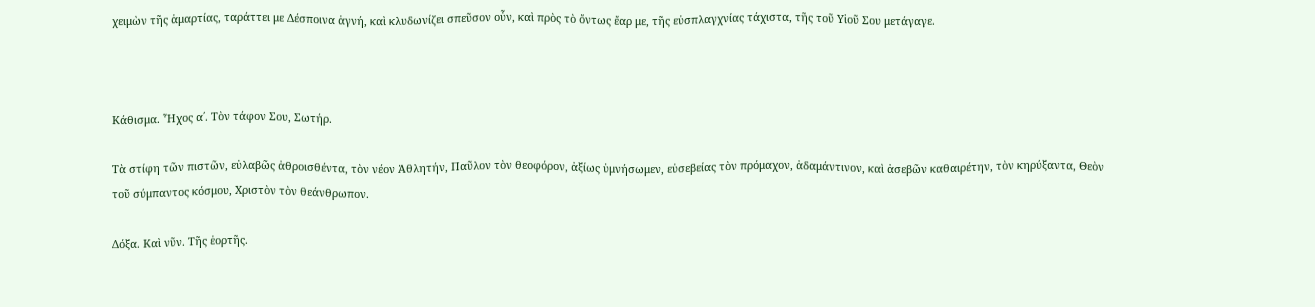χειμὼν τῆς ἁμαρτίας, ταράττει με Δέσποινα ἁγνή, καὶ κλυδωνίζει σπεῦσον οὖν, καὶ πρὸς τὸ ὄντως ἔαρ με, τῆς εὐσπλαγχνίας τάχιστα, τῆς τοῦ Υἱοῦ Σου μετάγαγε.



Κάθισμα. Ἦχος α΄. Τὸν τάφον Σου, Σωτήρ.

Τὰ στίφη τῶν πιστῶν, εὐλαβῶς ἀθροισθέντα, τὸν νέον Ἀθλητήν, Παῦλον τὸν θεοφόρον, ἀξίως ὑμνήσωμεν, εὐσεβείας τὸν πρόμαχον, ἀδαμάντινον, καὶ ἀσεβῶν καθαιρέτην, τὸν κηρύξαντα, Θεὸν τοῦ σύμπαντος κόσμου, Χριστὸν τὸν θεάνθρωπον.

Δόξα. Καὶ νῦν. Τῆς ἑορτῆς.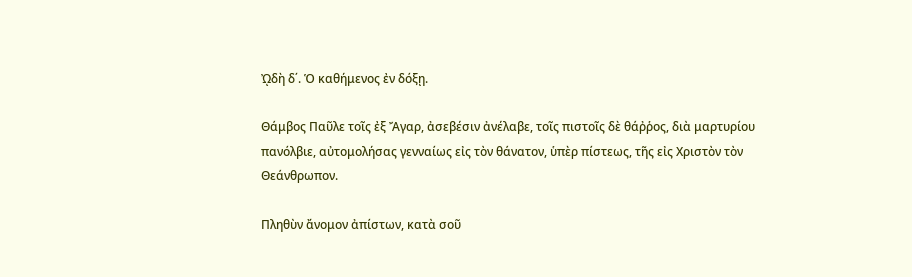ᾨδὴ δ΄. Ὁ καθήμενος ἐν δόξῃ.

Θάμβος Παῦλε τοῖς ἐξ Ἄγαρ, ἀσεβέσιν ἀνέλαβε, τοῖς πιστοῖς δὲ θάῤῥος, διὰ μαρτυρίου πανόλβιε, αὐτομολήσας γενναίως εἰς τὸν θάνατον, ὑπὲρ πίστεως, τῆς εἰς Χριστὸν τὸν Θεάνθρωπον.

Πληθὺν ἄνομον ἀπίστων, κατὰ σοῦ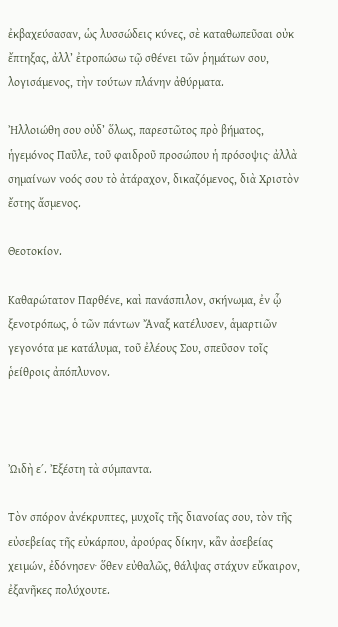ἐκβαχεύσασαν, ὡς λυσσώδεις κύνες, σὲ καταθωπεῦσαι οὐκ ἔπτηξας, ἀλλ’ ἐτροπώσω τῷ σθένει τῶν ῥημάτων σου, λογισάμενος, τὴν τούτων πλάνην ἀθύρματα.

Ἠλλοιώθη σου οὐδ’ ὅλως, παρεστῶτος πρὸ βήματος, ἡγεμόνος Παῦλε, τοῦ φαιδροῦ προσώπου ἡ πρόσοψις· ἀλλὰ σημαίνων νοός σου τὸ ἀτάραχον, δικαζόμενος, διὰ Χριστὸν ἔστης ἄσμενος.

Θεοτοκίον.

Καθαρώτατον Παρθένε, καὶ πανάσπιλον, σκήνωμα, ἐν ᾧ ξενοτρόπως, ὁ τῶν πάντων Ἄναξ κατέλυσεν, ἁμαρτιῶν γεγονότα με κατάλυμα, τοῦ ἐλέους Σου, σπεῦσον τοῖς ῥείθροις ἀπόπλυνον.



ᾨδὴ ε΄. Ἐξέστη τὰ σύμπαντα.

Τὸν σπόρον ἀνέκρυπτες, μυχοῖς τῆς διανοίας σου, τὸν τῆς εὐσεβείας τῆς εὐκάρπου, ἀρούρας δίκην, κἂν ἀσεβείας χειμών, ἐδόνησεν· ὅθεν εὐθαλῶς, θάλψας στάχυν εὔκαιρον, ἐξανῆκες πολύχουτε.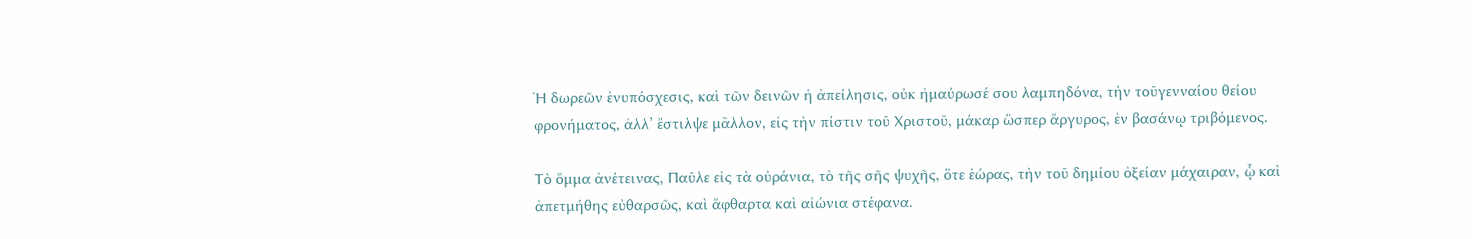Ἡ δωρεῶν ἐνυπόσχεσις, καὶ τῶν δεινῶν ἡ ἀπείλησις, οὐκ ἠμαύρωσέ σου λαμπηδόνα, τὴν τοῦγενναίου θείου φρονήματος, ἀλλ’ ἔστιλψε μᾶλλον, εἰς τὴν πίστιν τοῦ Χριστοῦ, μάκαρ ὥσπερ ἄργυρος, ἐν βασάνῳ τριβόμενος.

Τὸ ὄμμα ἀνέτεινας, Παῦλε εἰς τὰ οὐράνια, τὸ τῆς σῆς ψυχῆς, ὅτε ἑώρας, τὴν τοῦ δημίου ὀξείαν μάχαιραν, ᾧ καὶ ἀπετμήθης εὐθαρσῶς, καὶ ἄφθαρτα καὶ αἰώνια στέφανα.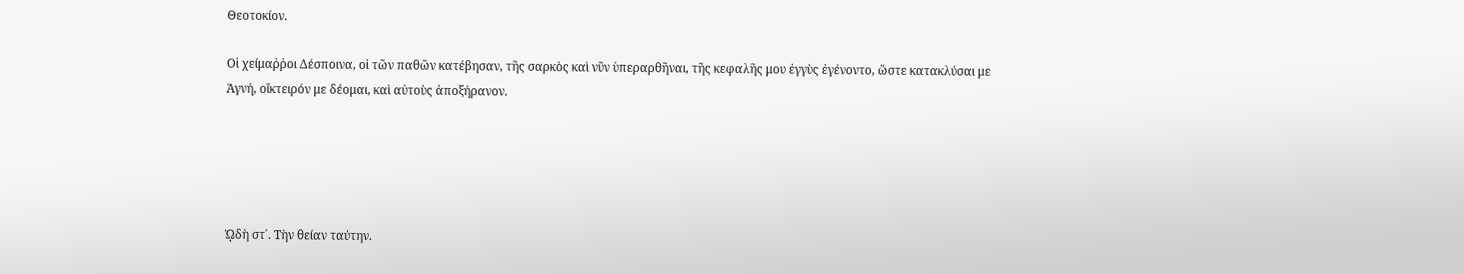Θεοτοκίον.

Οἱ χείμαῤῥοι Δέσποινα, οἱ τῶν παθῶν κατέβησαν, τῆς σαρκὸς καὶ νῦν ὑπεραρθῆναι, τῆς κεφαλῆς μου ἐγγὺς ἐγένοντο, ὥστε κατακλύσαι με Ἁγνή, οἴκτειρόν με δέομαι, καὶ αὐτοὺς ἀποξήρανον.





ᾨδὴ στ΄. Τὴν θείαν ταύτην.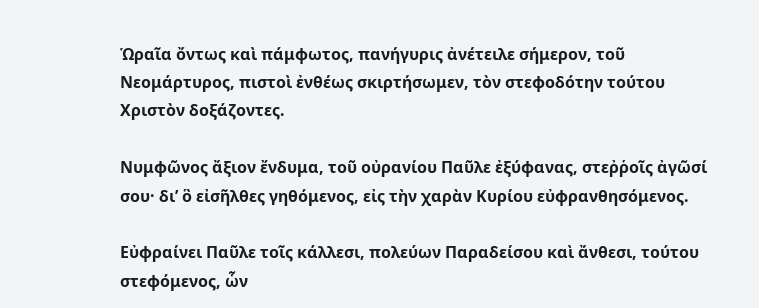Ὡραῖα ὄντως καὶ πάμφωτος, πανήγυρις ἀνέτειλε σήμερον, τοῦ Νεομάρτυρος, πιστοὶ ἐνθέως σκιρτήσωμεν, τὸν στεφοδότην τούτου Χριστὸν δοξάζοντες.

Νυμφῶνος ἄξιον ἔνδυμα, τοῦ οὐρανίου Παῦλε ἐξύφανας, στεῤῥοῖς ἀγῶσί σου· δι’ ὃ εἰσῆλθες γηθόμενος, εἰς τὴν χαρὰν Κυρίου εὐφρανθησόμενος.

Εὐφραίνει Παῦλε τοῖς κάλλεσι, πολεύων Παραδείσου καὶ ἄνθεσι, τούτου στεφόμενος, ὧν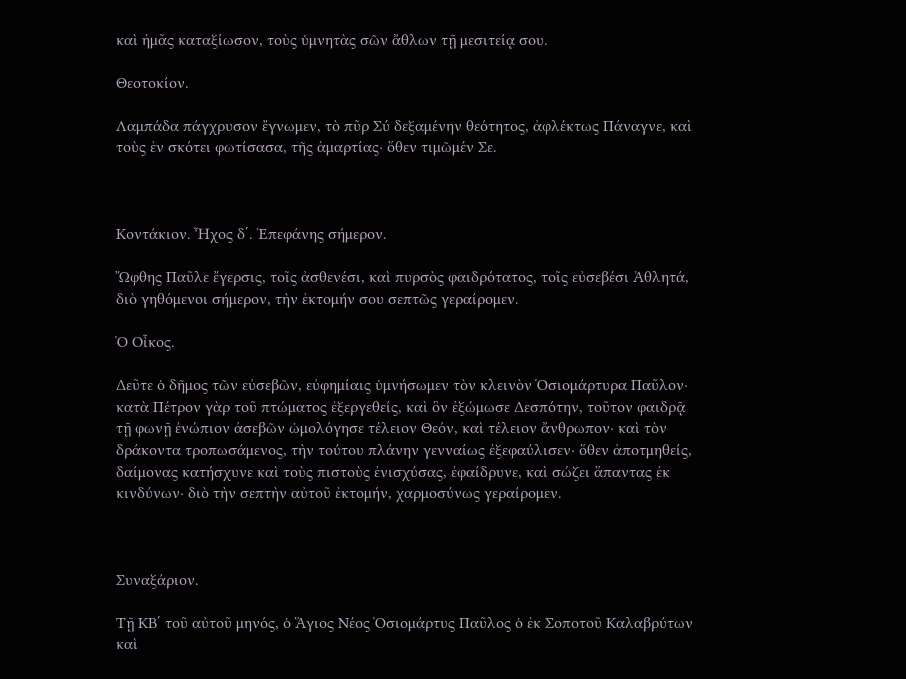καὶ ἡμᾶς καταξίωσον, τοὺς ὑμνητὰς σῶν ἄθλων τῇ μεσιτείᾳ σου.

Θεοτοκίον.

Λαμπάδα πάγχρυσον ἔγνωμεν, τὸ πῦρ Σύ δεξαμένην θεότητος, ἀφλέκτως Πάναγνε, καὶ τοὺς ἐν σκότει φωτίσασα, τῆς ἁμαρτίας· ὅθεν τιμῶμέν Σε.



Κοντάκιον. Ἦχος δ΄. Ἐπεφάνης σήμερον.

Ὤφθης Παῦλε ἔγερσις, τοῖς ἀσθενέσι, καὶ πυρσὸς φαιδρότατος, τοῖς εὐσεβέσι Ἀθλητά, διὸ γηθόμενοι σήμερον, τὴν ἐκτομήν σου σεπτῶς γεραίρομεν.

Ὁ Οἶκος.

Δεῦτε ὁ δῆμος τῶν εὐσεβῶν, εὐφημίαις ὑμνήσωμεν τὸν κλεινὸν Ὁσιομάρτυρα Παῦλον· κατὰ Πέτρον γὰρ τοῦ πτώματος ἐξεργεθείς, καὶ ὃν ἐξώμωσε Δεσπότην, τοῦτον φαιδρᾷ τῇ φωνῇ ἐνώπιον ἀσεβῶν ὡμολόγησε τέλειον Θεόν, καὶ τέλειον ἄνθρωπον· καὶ τὸν δράκοντα τροπωσάμενος, τὴν τούτου πλάνην γενναίως ἐξεφαύλισεν· ὅθεν ἀποτμηθείς, δαίμονας κατήσχυνε καὶ τοὺς πιστοὺς ἐνισχύσας, ἐφαίδρυνε, καὶ σώζει ἅπαντας ἐκ κινδύνων· διὸ τὴν σεπτὴν αὐτοῦ ἐκτομήν, χαρμοσύνως γεραίρομεν.



Συναξάριον.

Τῇ ΚΒ΄ τοῦ αὐτοῦ μηνός, ὁ Ἅγιος Νέος Ὁσιομάρτυς Παῦλος ὁ ἐκ Σοποτοῦ Καλαβρύτων καὶ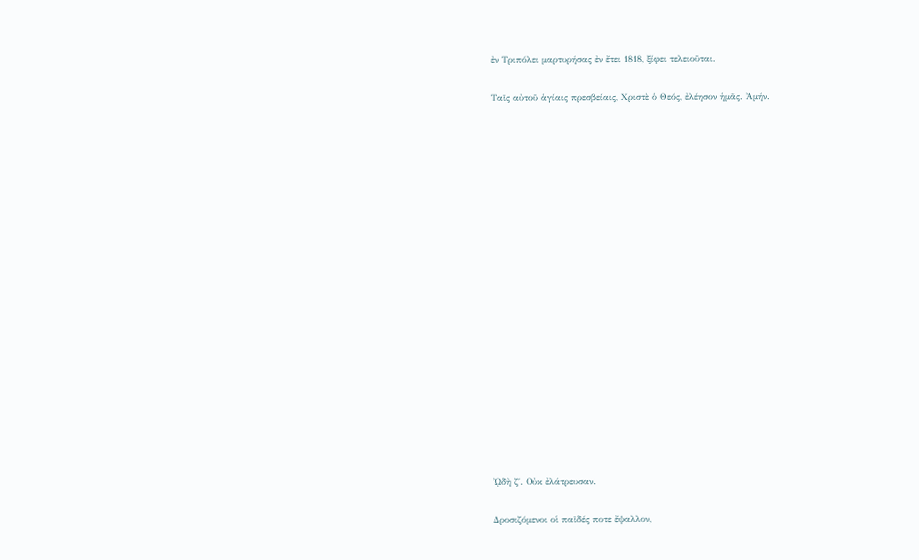ἐν Τριπόλει μαρτυρήσας ἐν ἔτει 1818, ξίφει τελειοῦται.

Ταῖς αὐτοῦ ἁγίαις πρεσβείαις, Χριστὲ ὁ Θεός, ἐλέησον ἡμᾶς. Ἀμήν.



















ᾨδὴ ζ΄. Οὐκ ἐλάτρευσαν.

Δροσιζόμενοι οἱ παῖδές ποτε ἔψαλλον,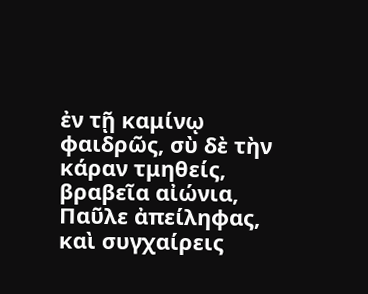ἐν τῇ καμίνῳ φαιδρῶς, σὺ δὲ τὴν κάραν τμηθείς, βραβεῖα αἰώνια, Παῦλε ἀπείληφας, καὶ συγχαίρεις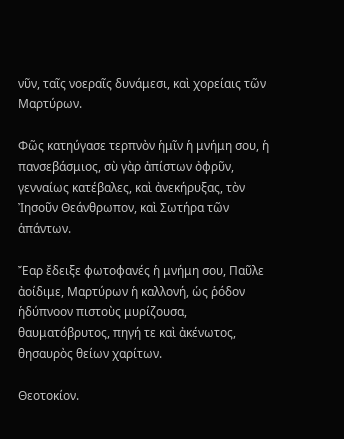νῦν, ταῖς νοεραῖς δυνάμεσι, καὶ χορείαις τῶν Μαρτύρων.

Φῶς κατηύγασε τερπνὸν ἡμῖν ἡ μνήμη σου, ἡ πανσεβάσμιος, σὺ γὰρ ἀπίστων ὀφρῦν, γενναίως κατέβαλες, καὶ ἀνεκήρυξας, τὸν Ἰησοῦν Θεάνθρωπον, καὶ Σωτήρα τῶν ἁπάντων.

Ἔαρ ἔδειξε φωτοφανές ἡ μνήμη σου, Παῦλε ἀοίδιμε, Μαρτύρων ἡ καλλονή, ὡς ῥόδον ἡδύπνοον πιστοὺς μυρίζουσα, θαυματόβρυτος, πηγή τε καὶ ἀκένωτος, θησαυρὸς θείων χαρίτων.

Θεοτοκίον.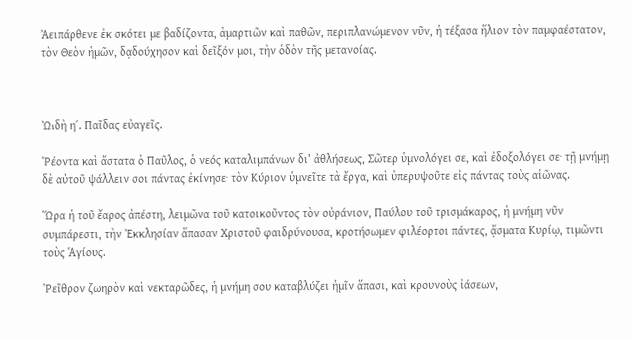Ἀειπάρθενε ἐκ σκότει με βαδίζοντα, ἁμαρτιῶν καὶ παθῶν, περιπλανώμενον νῦν, ἡ τέξασα ἥλιον τὸν παμφαέστατον, τὸν Θεὸν ἡμῶν, δᾳδούχησον καὶ δεῖξόν μοι, τὴν ὁδὸν τῆς μετανοίας.



ᾨδὴ η΄. Παῖδας εὐαγεῖς.

Ῥέοντα καὶ ἄστατα ὁ Παῦλος, ὁ νεός καταλιμπάνων δι’ ἀθλήσεως, Σῶτερ ὑμνολόγει σε, καὶ ἐδοξολόγει σε· τῇ μνήμῃ δὲ αὐτοῦ ψάλλειν σοι πάντας ἐκίνησε· τὸν Κύριον ὑμνεῖτε τὰ ἔργα, καὶ ὑπερυψοῦτε εἰς πάντας τοὺς αἰῶνας.

Ὥρα ἡ τοῦ ἔαρος ἀπέστη, λειμῶνα τοῦ κατοικοῦντος τὸν οὐράνιον, Παύλου τοῦ τρισμάκαρος, ἡ μνήμη νῦν συμπάρεστι, τὴν Ἐκκλησίαν ἅπασαν Χριστοῦ φαιδρύνουσα, κροτήσωμεν φιλέορτοι πάντες, ᾄσματα Κυρίῳ, τιμῶντι τοὺς Ἁγίους.

Ῥεῖθρον ζωηρὸν καὶ νεκταρῶδες, ἡ μνήμη σου καταβλύζει ἡμῖν ἅπασι, καὶ κρουνοὺς ἰάσεων,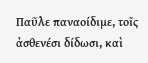Παῦλε παναοίδιμε, τοῖς ἀσθενέσι δίδωσι, καὶ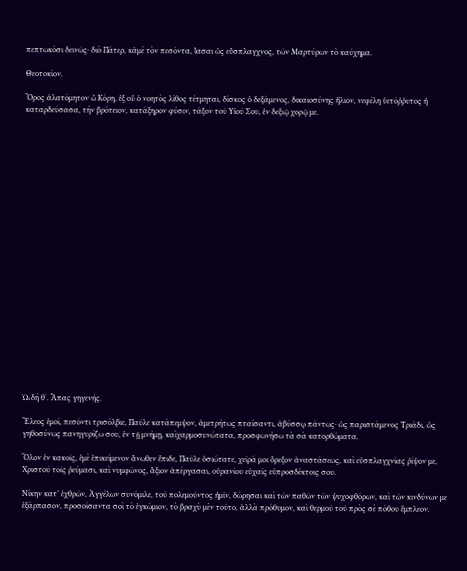πεπτωκόσι δεινῶς· διὸ Πάτερ, κἀμὲ τὸν πεσόντα, ἴασαι ὡς εὔσπλαγχνος, τῶν Μαρτύρων τὸ καύχημα.

Θεοτοκίον.

Ὄρος ἀλατόμητον ὦ Κόρη, ἐξ οὗ ὁ νοητὸς λίθος τέτμηται, δίσκος ὁ δεξάμενος, δικαιοσύνης ἥλιον, νεφέλη ὑετόῤῥυτος ἡ καταρδεύσασα, τὴν βρότειον, κατάξηρον φύσιν, τάξον τοῦ Υἱοῦ Σου, ἐν δεξιῷ χορῷ με.























ᾨδὴ θ΄. Ἅπας γηγενής.

Ἔλεος ἐμοί, πεσόντι τρισόλβιε, Παῦλε κατάπεμψον, ἀμετρήτως πταίσαντι, ἀβύσσῳ πάντως· ὡς παριστάμενος Τριάδι, ὡς γηθοσύνως πανηγυρίζω σου, ἐν τῇ μνήμῃ, καὶχαρμοσυνώτατα, προσφωνήσω τὰ σὰ κατορθώματα.

Ὅλον ἐν κακοῖς, ἐμὲ ἐπικείμενον ἄνωθεν ἔπιδε, Παῦλε ὁσιώτατε, χεῖρά μοι ὄρεξον ἀναστάσεως, καὶ εὐσπλαγχνίας ῥίψον με, Χριστοῦ τοῖς ῥεύμασι, καὶ νυμφῶνος, ἄξιον ἀπέργασαι, οὐρανίου εὐχαῖς εὐπροσδέκτοις σου.

Νίκην κατ’ ἐχθρῶν, Ἀγγέλων συνόμιλε, τοῦ πολεμοῦντος ἡμῖν, δώρησαι καὶ τῶν παθῶν τῶν ψυχοφθόρων, καὶ τῶν κινδύνων με ἐξάρπασον, προσοίσαντα σοὶ τὸ ἐγκώμιον, τὸ βραχὺ μὲν τοῦτο, ἀλλὰ πρόθυμον, καὶ θερμοῦ τοῦ πρὸς σὲ πόθου ἔμπλεον.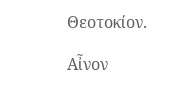Θεοτοκίον.

Αἶνον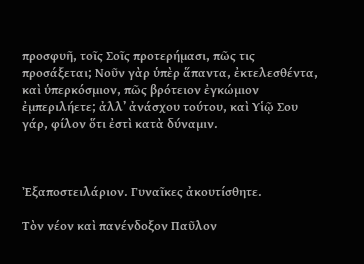προσφυῆ, τοῖς Σοῖς προτερήμασι, πῶς τις προσάξεται; Νοῦν γὰρ ὑπὲρ ἅπαντα, ἐκτελεσθέντα, καὶ ὑπερκόσμιον, πῶς βρότειον ἐγκώμιον ἐμπεριλήετε; ἀλλ’ ἀνάσχου τούτου, καὶ Υἱῷ Σου γάρ, φίλον ὅτι ἐστὶ κατὰ δύναμιν.



Ἐξαποστειλάριον. Γυναῖκες ἀκουτίσθητε.

Τὸν νέον καὶ πανένδοξον Παῦλον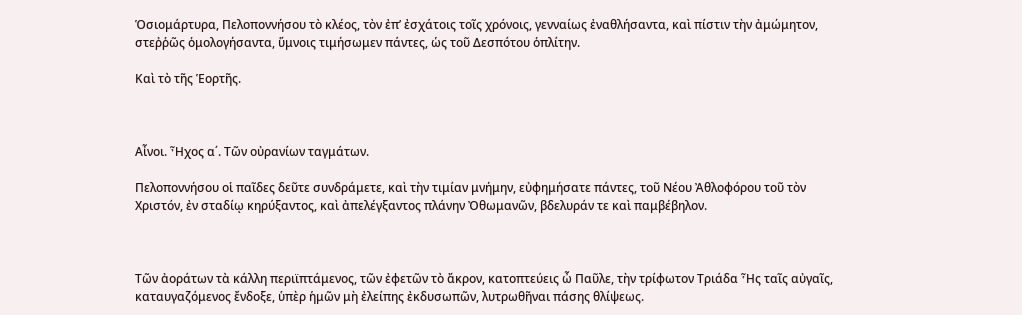Ὁσιομάρτυρα, Πελοποννήσου τὸ κλέος, τὸν ἐπ’ ἐσχάτοις τοῖς χρόνοις, γενναίως ἐναθλήσαντα, καὶ πίστιν τὴν ἀμώμητον, στεῤῥῶς ὁμολογήσαντα, ὕμνοις τιμήσωμεν πάντες, ὡς τοῦ Δεσπότου ὁπλίτην.

Καὶ τὸ τῆς Ἑορτῆς.



Αἶνοι. Ἦχος α΄. Τῶν οὐρανίων ταγμάτων.

Πελοποννήσου οἱ παῖδες δεῦτε συνδράμετε, καὶ τὴν τιμίαν μνήμην, εὐφημήσατε πάντες, τοῦ Νέου Ἀθλοφόρου τοῦ τὸν Χριστόν, ἐν σταδίῳ κηρύξαντος, καὶ ἀπελέγξαντος πλάνην Ὀθωμανῶν, βδελυράν τε καὶ παμβέβηλον.



Τῶν ἀοράτων τὰ κάλλη περιϊπτάμενος, τῶν ἐφετῶν τὸ ἄκρον, κατοπτεύεις ὦ Παῦλε, τὴν τρίφωτον Τριάδα Ἧς ταῖς αὐγαῖς, καταυγαζόμενος ἔνδοξε, ὑπὲρ ἡμῶν μὴ ἐλείπης ἐκδυσωπῶν, λυτρωθῆναι πάσης θλίψεως.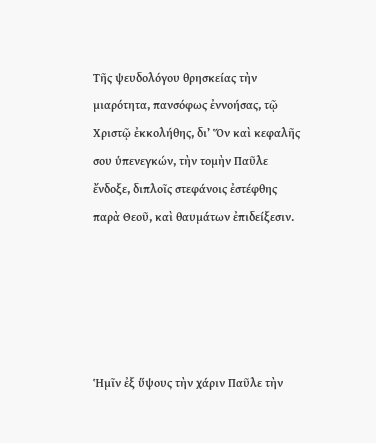Τῆς ψευδολόγου θρησκείας τὴν μιαρότητα, πανσόφως ἐννοήσας, τῷ Χριστῷ ἐκκολήθης, δι’ Ὅν καὶ κεφαλῆς σου ὑπενεγκών, τὴν τομὴν Παῦλε ἔνδοξε, διπλοῖς στεφάνοις ἐστέφθης παρὰ Θεοῦ, καὶ θαυμάτων ἐπιδείξεσιν.





Ἡμῖν ἐξ ὕψους τὴν χάριν Παῦλε τὴν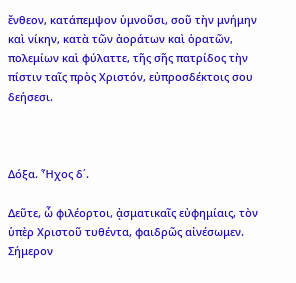ἔνθεον, κατάπεμψον ὑμνοῦσι, σοῦ τὴν μνήμην καὶ νίκην, κατὰ τῶν ἀοράτων καὶ ὁρατῶν, πολεμίων καὶ φύλαττε, τῆς σῆς πατρίδος τὴν πίστιν ταῖς πρὸς Χριστόν, εὐπροσδέκτοις σου δεήσεσι.



Δόξα. Ἦχος δ΄.

Δεῦτε, ὦ φιλέορτοι, ᾀσματικαῖς εὐφημίαις, τὸν ὑπὲρ Χριστοῦ τυθέντα, φαιδρῶς αἰνέσωμεν. Σήμερον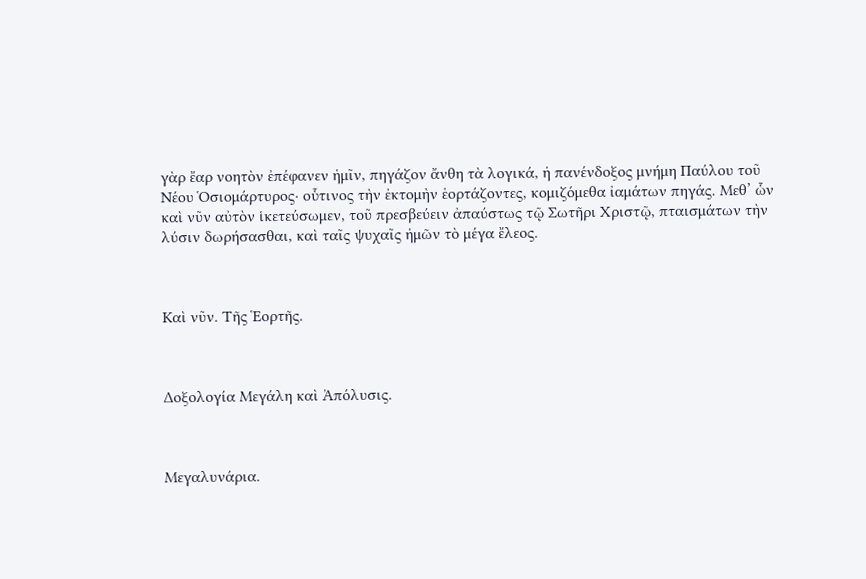γὰρ ἔαρ νοητὸν ἐπέφανεν ἡμῖν, πηγάζον ἄνθη τὰ λογικά, ἡ πανένδοξος μνήμη Παύλου τοῦ Νέου Ὁσιομάρτυρος· οὗτινος τὴν ἐκτομὴν ἑορτάζοντες, κομιζόμεθα ἰαμάτων πηγάς. Μεθ’ ὧν καὶ νῦν αὐτὸν ἱκετεύσωμεν, τοῦ πρεσβεύειν ἀπαύστως τῷ Σωτῆρι Χριστῷ, πταισμάτων τὴν λύσιν δωρήσασθαι, καὶ ταῖς ψυχαῖς ἡμῶν τὸ μέγα ἔλεος.



Καὶ νῦν. Τῆς Ἑορτῆς.



Δοξολογία Μεγάλη καὶ Ἀπόλυσις.



Μεγαλυνάρια.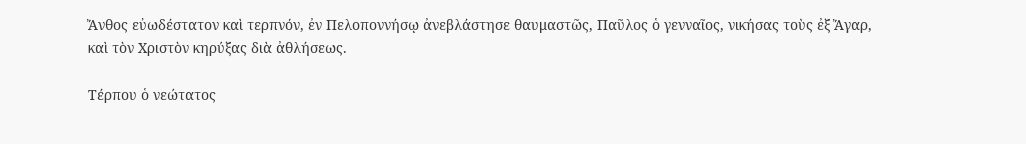Ἄνθος εὐωδέστατον καὶ τερπνόν, ἐν Πελοποννήσῳ ἀνεβλάστησε θαυμαστῶς, Παῦλος ὁ γενναῖος, νικήσας τοὺς ἐξ Ἄγαρ, καὶ τὸν Χριστὸν κηρύξας διὰ ἀθλήσεως.

Τέρπου ὁ νεώτατος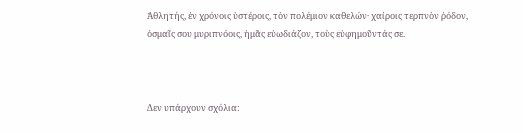Ἀθλητής, ἐν χρόνοις ὑστέροις, τὸν πολέμιον καθελών· χαίροις τερπνὸν ῥόδον, ὀσμαῖς σου μυριπνόοις, ἡμᾶς εὐωδιάζον, τοὺς εὐφημοῦντάς σε.



Δεν υπάρχουν σχόλια: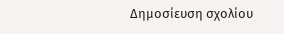Δημοσίευση σχολίου